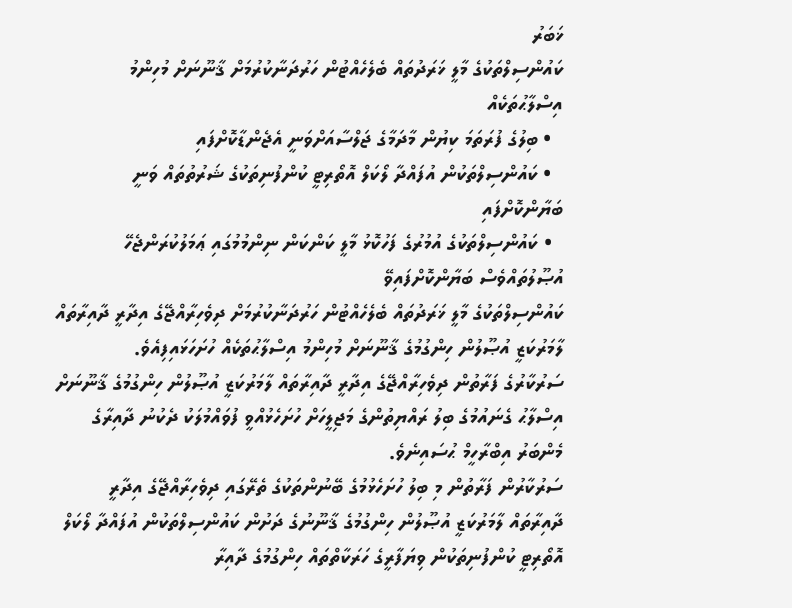ޚަބަރު
ކައުންސިލްތަކުގެ މާލީ ޚަރަދުތައް ބެލެހެއްޓުން ހަރުދަނާކުރުމަށް ޤާނޫނަށް މުހިންމު އިސްލާޙުތަކެއް
  • ބިލުގެ ފުރަތަމަ ކިޔުން މާދަމާގެ ޖަލްސާއަށްވަނީ އެޖެންޑާކޮށްފައި
  • ކައުންސިލްތަކުން އުފައްދާ ލޯކަލް އޮތޯރިޓީ ކުންފުނިތަކުގެ ޝަރުތުތައް ވަނީ ބަޔާންކޮށްފައި
  • ކައުންސިލްތަކުގެ އުމުރުގެ ފަހުކޮޅު މާލީ ކަންކަން ނިންމުމުގައި ޢަމަލުކުރަންޖެހޭ އުޞޫލުތައްވެސް ބަޔާންކޮށްފައިވޭ
ކައުންސިލްތަކުގެ މާލީ ޚަރަދުތައް ބެލެހެއްޓުން ހަރުދަނާކުރުމަށް ދިވެހިރާއްޖޭގެ އިދާރީ ދާއިރާތައް ލާމަރުކަޒީ އުޞޫލުން ހިންގުމުގެ ޤާނޫނަށް މުހިންމު އިސްލާޙުތަކެއް ހުށަހަޅައިފިއެވެ.
ސަރުކާރުގެ ފަރާތުން ދިވެހިރާއްޖޭގެ އިދާރީ ދާއިރާތައް ލާމަރުކަޒީ އުޞޫލުން ހިންގުމުގެ ޤާނޫނަށް އިސްލާޙު ގެނައުމުގެ ބިލު ރައްޔިތުންގެ މަޖިލީހަށް ހުށަހެޅުއްވީ ފުވައްމުލަކު ދެކުނު ދާއިރާގެ މެންބަރު އިބްރާހީމް ޙުސައިނެވެ.
ސަރުކާރުން ފަރާތުން މި ބިލު ހުށަހެޅުމުގެ ބޭނުންތަކުގެ ތެރޭގައި ދިވެހިރާއްޖޭގެ އިދާރީ ދާއިރާތައް ލާމަރުކަޒީ އުޞޫލުން ހިންގުމުގެ ޤާނޫނުގެ ދަށުން ކައުންސިލްތަކުން އުފައްދާ ލޯކަލް އޮތޯރިޓީ ކުންފުނިތަކުން ވިޔަފާރީގެ ހަރަކާތްތައް ހިންގުމުގެ ދާއިރާ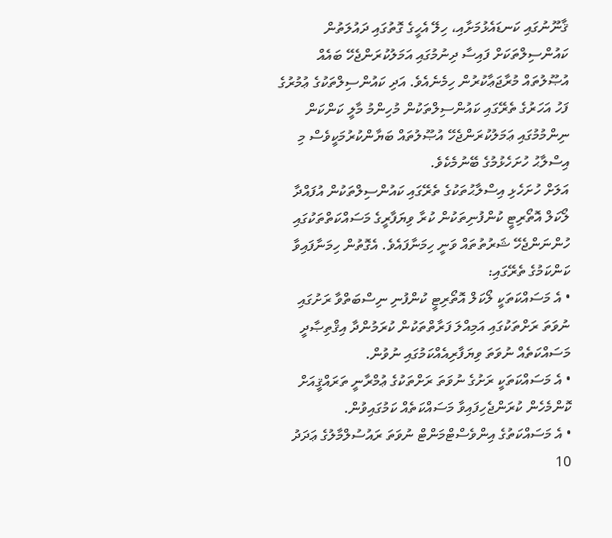ޤާނޫނުގައި ކަނޑައެޅުމަށާއި، ހިލޭ އެހީގެ ގޮތުގައި ދައުލަތުން ކައުންސިލްތަކަށް ފައިސާ ދިނުމުގައި އަމަލުކުރަންޖެހޭ ބައެއް އުޞޫލުތައް މުރާޖަޢާކުރުން ހިމެނެއެވެ. އަދި ކައުންސިލްތަކުގެ ޢުމުރުގެ ފަހު އަހަރުގެ ތެރޭގައި ކައުންސިލްތަކުން މުހިންމު މާލީ ކަންކަން ނިންމުމުގައި ޢަމަލުކުރަންޖެހޭ އުޞޫލުތައް ބަޔާންކުރުމަކީވެސް މި އިސްލާޙު ހުށަހެޅުމުގެ ބޭނުމެކެވެ.
އަލަށް ހުށަހެޅި އިސްލާޙުތަކުގެ ތެރޭގައި ކައުންސިލްތަކުން އުފައްދާ ލޯކަލް އޮތޯރިޓީ ކުންފުނިތަކުން ކުރާ ވިޔަފާރީގެ މަސައްކަތްތަކުގައި ހުންނަންޖެހޭ ޝަރުތުތައް ވަނީ ހިމަނާފައެވެ. އެގޮތުން ހިމަނާފައިވާ ކަންކަމުގެ ތެރޭގައި:
• އެ މަސައްކަތަކީ ލޯކަލް އޮތޯރިޓީ ކުންފުނި ނިސްބަތްވާ ރަށުގައި ނުވަތަ ރަށްތަކުގައި އަމިއްލަ ފަރާތްތަކުން ކުރަމުންދާ އިޤްތިޞާދީ މަސައްކަތެއް ނުވަތަ ވިޔަފާރިއެއްކަމުގައި ނުވުން.
• އެ މަސައްކަތަކީ ރަށުގެ ނުވަތަ ރަށްތަކުގެ ޢުމްރާނީ ތަރައްޤީއަށް ކޮންމެހެން ކުރަންޖެހިފައިވާ މަސައްކަތެއް ކަމުގައިވުން.
• އެ މަސައްކަތުގެ އިންވެސްޓްމަންޓް ނުވަތަ ރައުސުލްމާލުގެ ޢަދަދު 10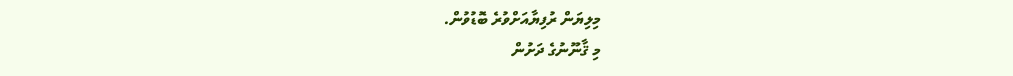މިލިޔަން ރުފިޔާއަށްވުރެ ބޮޑުވުން.
މި ޤާނޫނުގެ ދަށުން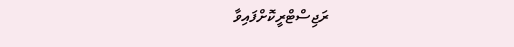ރަޖިސްޓްރީކޮށްފައިވާ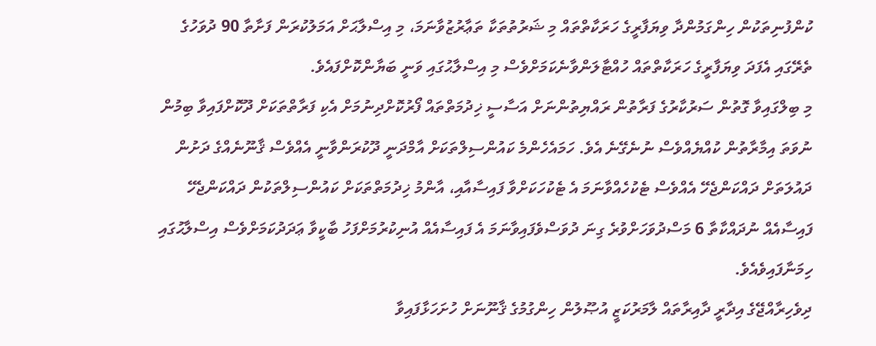ކުންފުނިތަކުން ހިންގަމުންދާ ވިޔަފާރީގެ ހަރަކާތްތައް މި ޝަރުތުތަކާ ތަޢާރުޒުވާނަމަ، މި އިސްލާޙަށް އަމަލުކުރަން ފަށާތާ 90 ދުވަހުގެ ތެރޭގައި އެފަދަ ވިޔަފާރީގެ ހަރަކާތްތައް ހުއްޓާލަންވާނެކަމަށްވެސް މި އިސްލާޙުގައި ވަނީ ބަޔާންކޮށްފައެވެ.
މި ބިލްގައިވާ ގޮތުން ސަރުކާރުގެ ފަރާތުން ރައްޔިތުންނަށް އަސާސީ ޚިދުމަތްތައް ފޯރުކޮށްދިނުމަށް އެކި ފަރާތްތަކަށް ދޫކޮށްފައިވާ ބިމުން ނުވަތަ އިމާރާތުން ކުއްޔެއްވެސް ނުނެގޭނެ އެވެ. ހަމައެހެންމެ ކައުންސިލްތަކަށް އާމްދަނީ ދޫކުރަންވާނީ އެއްވެސް ޤާނޫނެއްގެ ދަށުން ދައުލަތަށް ދައްކަންޖެހޭ އެއްވެސް ޓެކުހެއްވާނަމަ އެ ޓެކުހަކަށްވާ ފައިސާއާއި، އާންމު ޚިދުމަތްތަކަށް ކައުންސިލްތަކުން ދައްކަންޖެހޭ ފައިސާއެއް ނުދައްކާތާ 6 މަސްދުވަހަށްވުރެ ގިނަ ދުވަސްވެފައިވާނަމަ އެ ފައިސާއެއް އުނިކުރުމަށްފަހު ބާކީވާ ޢަދަދުކަމަށްވެސް އިސްލާޙުގައި ހިމަނާފައިވެއެވެ.
ދިވެހިރާއްޖޭގެ އިދާރީ ދާއިރާތައް ލާމަރުކަޒީ އުޞޫލުން ހިންގުމުގެ ޤާނޫނަށް ހުށަހަޅާފައިވާ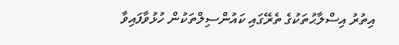އިތުރު އިސްލާޙުތަކުގެ ތެރޭގައި ކައުންސިލްތަކުން ހުޅުވާފައިވާ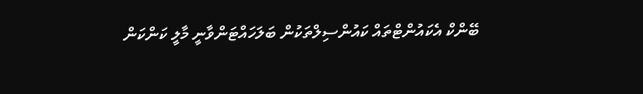ބޭންކް އެކައުންޓްތައް ކައުންސިލްތަކުން ބަލަހައްޓަންވާނީ މާލީ ކަންކަން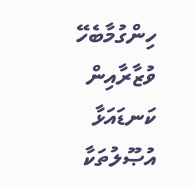ހިންގުމާބެހޭ ވުޒާރާއިން ކަނޑައަޅާ އުޞޫލުތަކާ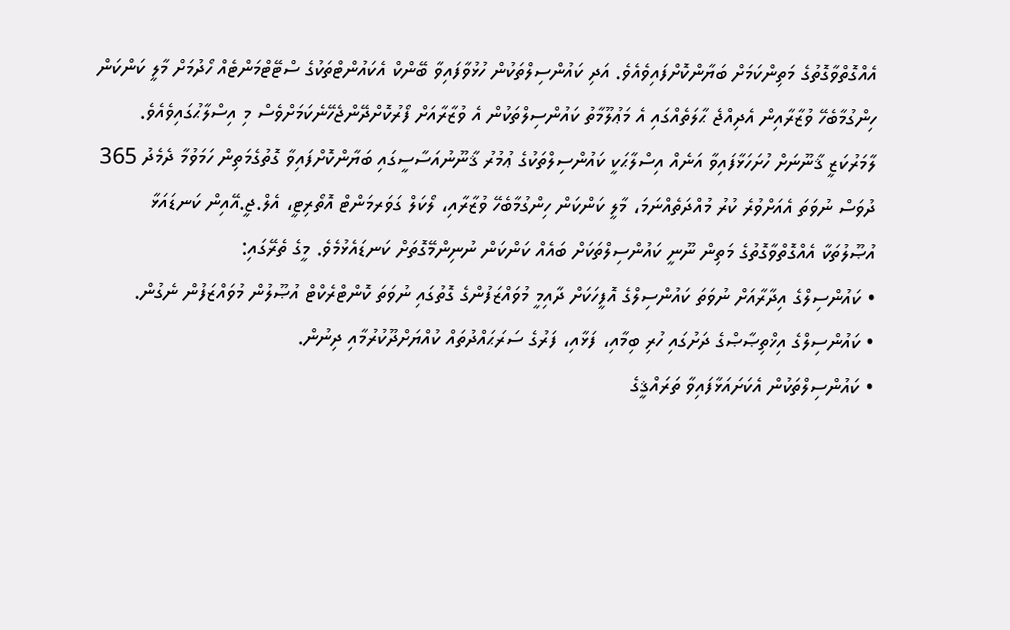އެއްގޮތްވާގޮތުގެ މަތިންކަމަށް ބަޔާންކޮށްފައިވެއެވެ. އަދި ކައުންސިލްތަކުން ހުޅުވާފައިވާ ބޭންކް އެކައުންޓްތަކުގެ ސްޓޭޓްމަންޓެއް ހޯދުމަށް މާލީ ކަންކަން ހިންގުމާބެހޭ ވުޒާރާއިން އެދިއްޖެ ޙާލަތެއްގައި އެ މަޢުލޫމާތު ކައުންސިލްތަކުން އެ ވުޒާރާއަށް ފޯރުކޮށްދޭންޖެހޭނެކަމަށްވެސް މި އިސްލާޙުގައިވެއެވެ.
ލާމަރުކަޒީ ޤާނޫނަށް ހުށަހަޅާފައިވާ އަނެއް އިސްލާޙަކީ ކައުންސިލްތަކުގެ ޢުމުރު ޤާނޫނުއަސާސީގައި ބަޔާންކޮށްފައިވާ ގޮތުގެމަތިން ހަމަވުމާ ދެމެދު 365 ދުވަސް ނުވަތަ އެއަށްވުރެ ކުރު މުއްދަތެއްނަމަ، މާލީ ކަންކަން ހިންގުމާބެހޭ ވުޒާރާއި، ލޯކަލް ގަވަރމަންޓް އޮތޯރިޓީ، އެލް.ޖީ.އޭއިން ކަނޑައަޅާ އުޞޫލުތަކާ އެއްގޮތްވާގޮތުގެ މަތިން ނޫނީ ކައުންސިލްތަކަށް ބައެއް ކަންކަން ނުނިންމޭގޮތަށް ކަނޑައެޅުމެވެ. މީގެ ތެރޭގައި:
• ކައުންސިލްގެ އިދާރާއަށް ނުވަތަ ކައުންސިލްގެ އޮފީހަކަށް ދާއިމީ މުވައްޒަފުންގެ ގޮތުގައި ނުވަތަ ކޮންޓްރެކްޓް އުޞޫލުން މުވައްޒަފުން ނެގުން.
• ކައުންސިލްގެ އިޚްތިޞާޞްގެ ދަށުގައި ހުރި ބިމާއި، ފަޅާއި، ފަރުގެ ސަރަޙައްދުތައް ކުއްޔަށްދޫކުރުމާއި ދިނުން.
• ކައުންސިލްތަކުން އެކަށައަޅާފައިވާ ތަރައްޤީގެ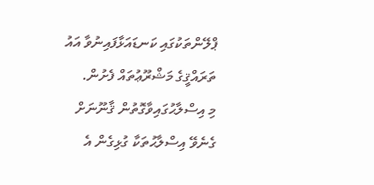ޕްލޭންތަކުގައި ކަނޑައަޅާފައިނުވާ އައު ތަރައްޤީގެ މަޝްރޫޢުތައް ފެށުން.
މި އިސްލާޙުގައިވާގޮތުން ޤާނޫނަށް ގެނެވޭ އިސްލާޙުތަކާ ގުޅިގެން އެ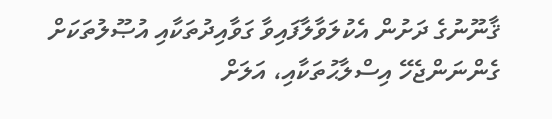ޤާނޫނުގެ ދަށުން އެކުލަވާލާފައިވާ ގަވާއިދުތަކާއި އުޞޫލުތަކަށް ގެންނަންޖެހޭ އިސްލާޙުތަކާއި، އަލަށް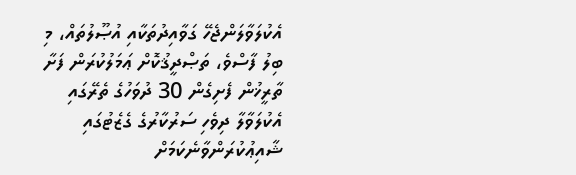އެކުލަވާލަންޖެހޭ ގަވާއިދުތަކާއި އުޞޫލުތައް، މި ބިލު ފާސްވެ، ތަޞްދީޤުކޮށް ޢަމަލުކުރަން ފަށާ ތާރީޚުން ފެށިގެން 30 ދުވަހުގެ ތެރޭގައި އެކުލަވާލާ ދިވެހި ސަރުކާރުގެ ގެޒެޓުގައި ޝާއިޢުކުރަންވާނެކަމަށް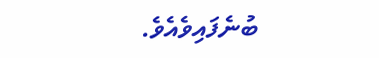ބުނެފައިވެއެވެ.